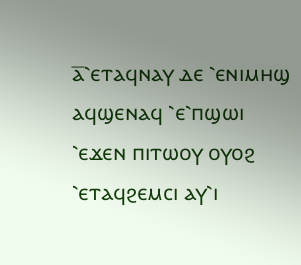ⲁ̅⳿ⲉⲧⲁϥⲛⲁⲩ ⲇⲉ ⳿ⲉⲛⲓⲙⲏϣ ⲁϥϣⲉⲛⲁϥ ⳿ⲉ⳿ⲡϣⲱⲓ ⳿ⲉϫⲉⲛ ⲡⲓⲧⲱⲟⲩ ⲟⲩⲟϩ ⳿ⲉⲧⲁϥϩⲉⲙⲥⲓ ⲁⲩ⳿ⲓ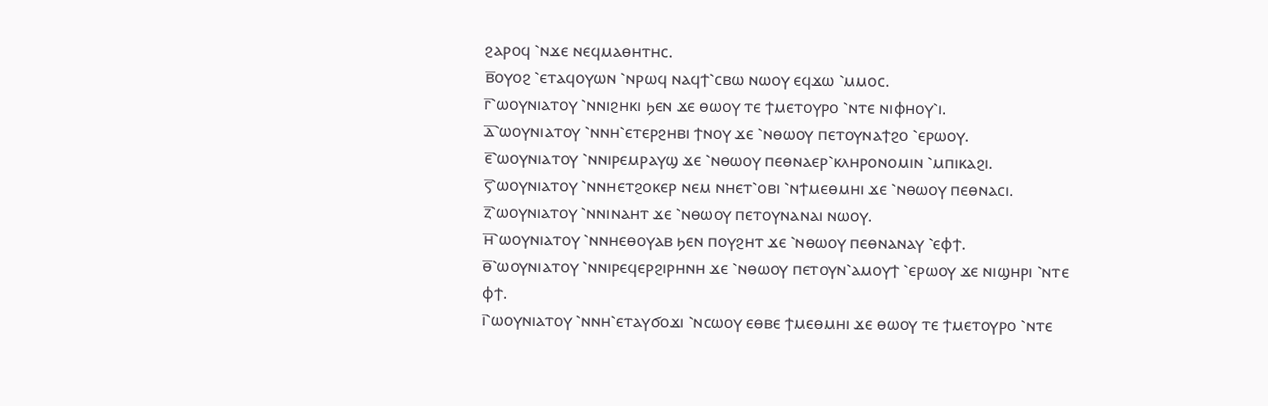ϩⲁⲣⲟϥ ⳿ⲛϫⲉ ⲛⲉϥⲙⲁⲑⲏⲧⲏⲥ.
ⲃ̅ⲟⲩⲟϩ ⳿ⲉⲧⲁϥⲟⲩⲱⲛ ⳿ⲛⲣⲱϥ ⲛⲁϥϯ⳿ⲥⲃⲱ ⲛⲱⲟⲩ ⲉϥϫⲱ ⳿ⲙⲙⲟⲥ.
ⲅ̅⳿ⲱⲟⲩⲛⲓⲁⲧⲟⲩ ⳿ⲛⲛⲓϩⲏⲕⲓ ϧⲉⲛ ϫⲉ ⲑⲱⲟⲩ ⲧⲉ ϯⲙⲉⲧⲟⲩⲣⲟ ⳿ⲛⲧⲉ ⲛⲓⲫⲏⲟⲩ⳿ⲓ.
ⲇ̅⳿ⲱⲟⲩⲛⲓⲁⲧⲟⲩ ⳿ⲛⲛⲏ⳿ⲉⲧⲉⲣϩⲏⲃⲓ ϯⲛⲟⲩ ϫⲉ ⳿ⲛⲑⲱⲟⲩ ⲡⲉⲧⲟⲩⲛⲁϯϩⲟ ⳿ⲉⲣⲱⲟⲩ.
ⲉ̅⳿ⲱⲟⲩⲛⲓⲁⲧⲟⲩ ⳿ⲛⲛⲓⲣⲉⲙⲣⲁⲩϣ ϫⲉ ⳿ⲛⲑⲱⲟⲩ ⲡⲉⲑⲛⲁⲉⲣ⳿ⲕⲗⲏⲣⲟⲛⲟⲙⲓⲛ ⳿ⲙⲡⲓⲕⲁϩⲓ.
ⲋ̅⳿ⲱⲟⲩⲛⲓⲁⲧⲟⲩ ⳿ⲛⲛⲏⲉⲧϩⲟⲕⲉⲣ ⲛⲉⲙ ⲛⲏⲉⲧ⳿ⲟⲃⲓ ⳿ⲛϯⲙⲉⲑⲙⲏⲓ ϫⲉ ⳿ⲛⲑⲱⲟⲩ ⲡⲉⲑⲛⲁⲥⲓ.
ⲍ̅⳿ⲱⲟⲩⲛⲓⲁⲧⲟⲩ ⳿ⲛⲛⲓⲛⲁⲏⲧ ϫⲉ ⳿ⲛⲑⲱⲟⲩ ⲡⲉⲧⲟⲩⲛⲁⲛⲁⲓ ⲛⲱⲟⲩ.
ⲏ̅⳿ⲱⲟⲩⲛⲓⲁⲧⲟⲩ ⳿ⲛⲛⲏⲉⲑⲟⲩⲁⲃ ϧⲉⲛ ⲡⲟⲩϩⲏⲧ ϫⲉ ⳿ⲛⲑⲱⲟⲩ ⲡⲉⲑⲛⲁⲛⲁⲩ ⳿ⲉⲫϯ.
ⲑ̅⳿ⲱⲟⲩⲛⲓⲁⲧⲟⲩ ⳿ⲛⲛⲓⲣⲉϥⲉⲣϩⲓⲣⲏⲛⲏ ϫⲉ ⳿ⲛⲑⲱⲟⲩ ⲡⲉⲧⲟⲩⲛ⳿ⲁⲙⲟⲩϯ ⳿ⲉⲣⲱⲟⲩ ϫⲉ ⲛⲓϣⲏⲣⲓ ⳿ⲛⲧⲉ ⲫϯ.
ⲓ̅⳿ⲱⲟⲩⲛⲓⲁⲧⲟⲩ ⳿ⲛⲛⲏ⳿ⲉⲧⲁⲩϭⲟϫⲓ ⳿ⲛⲥⲱⲟⲩ ⲉⲑⲃⲉ ϯⲙⲉⲑⲙⲏⲓ ϫⲉ ⲑⲱⲟⲩ ⲧⲉ ϯⲙⲉⲧⲟⲩⲣⲟ ⳿ⲛⲧⲉ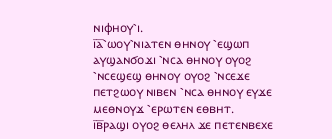ⲛⲓⲫⲏⲟⲩ⳿ⲓ.
ⲓ̅ⲁ̅⳿ⲱⲟⲩ⳿ⲛⲓⲁⲧⲉⲛ ⲑⲏⲛⲟⲩ ⳿ⲉϣⲱⲡ ⲁⲩϣⲁⲛϭⲟϫⲓ ⳿ⲛⲥⲁ ⲑⲏⲛⲟⲩ ⲟⲩⲟϩ ⳿ⲛⲥⲉϣⲉϣ ⲑⲏⲛⲟⲩ ⲟⲩⲟϩ ⳿ⲛⲥⲉϫⲉ ⲡⲉⲧϩⲱⲟⲩ ⲛⲓⲃⲉⲛ ⳿ⲛⲥⲁ ⲑⲏⲛⲟⲩ ⲉⲩϫⲉ ⲙⲉⲑⲛⲟⲩϫ ⳿ⲉⲣⲱⲧⲉⲛ ⲉⲑⲃⲏⲧ.
ⲓ̅ⲃ̅ⲣⲁϣⲓ ⲟⲩⲟϩ ⲑⲉⲗⲏⲗ ϫⲉ ⲡⲉⲧⲉⲛⲃⲉⲭⲉ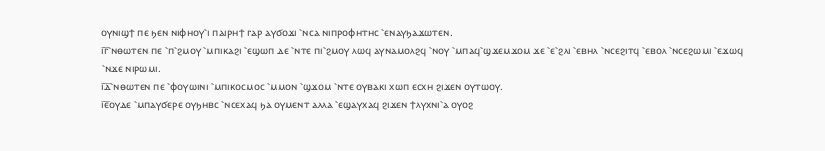ⲟⲩⲛⲓϣϯ ⲡⲉ ϧⲉⲛ ⲛⲓⲫⲏⲟⲩ⳿ⲓ ⲡⲁⲓⲣⲏϯ ⲅⲁⲣ ⲁⲩϭⲟϫⲓ ⳿ⲛⲥⲁ ⲛⲓⲡⲣⲟⲫⲏⲧⲏⲥ ⳿ⲉⲛⲁⲩϧⲁϫⲱⲧⲉⲛ.
ⲓ̅ⲅ̅⳿ⲛⲑⲱⲧⲉⲛ ⲡⲉ ⳿ⲡ⳿ϩⲙⲟⲩ ⳿ⲙⲡⲓⲕⲁϩⲓ ⳿ⲉϣⲱⲡ ⲇⲉ ⳿ⲛⲧⲉ ⲡⲓ⳿ϩⲙⲟⲩ ⲗⲱϥ ⲁⲩⲛⲁⲙⲟⲗϩϥ ⳿ⲛⲟⲩ ⳿ⲙⲡⲁϥ⳿ϣϫⲉⲙϫⲟⲙ ϫⲉ ⳿ⲉ⳿ϩⲗⲓ ⳿ⲉⲃⲏⲗ ⳿ⲛⲥⲉϩⲓⲧϥ ⳿ⲉⲃⲟⲗ ⳿ⲛⲥⲉϩⲱⲙⲓ ⳿ⲉϫⲱϥ ⳿ⲛϫⲉ ⲛⲓⲣⲱⲙⲓ.
ⲓ̅ⲇ̅⳿ⲛⲑⲱⲧⲉⲛ ⲡⲉ ⳿ⲫⲟⲩⲱⲓⲛⲓ ⳿ⲙⲡⲓⲕⲟⲥⲙⲟⲥ ⳿ⲙⲙⲟⲛ ⳿ϣϫⲟⲙ ⳿ⲛⲧⲉ ⲟⲩⲃⲁⲕⲓ ⲭⲱⲡ ⲉⲥⲭⲏ ϩⲓϫⲉⲛ ⲟⲩⲧⲱⲟⲩ.
ⲓ̅ⲉ̅ⲟⲩⲇⲉ ⳿ⲙⲡⲁⲩϭⲉⲣⲉ ⲟⲩϧⲏⲃⲥ ⳿ⲛⲥⲉⲭⲁϥ ϧⲁ ⲟⲩⲙⲉⲛⲧ ⲁⲗⲗⲁ ⳿ⲉϣⲁⲩⲭⲁϥ ϩⲓϫⲉⲛ ϯⲗⲩⲭⲛⲓ⳿ⲁ ⲟⲩⲟϩ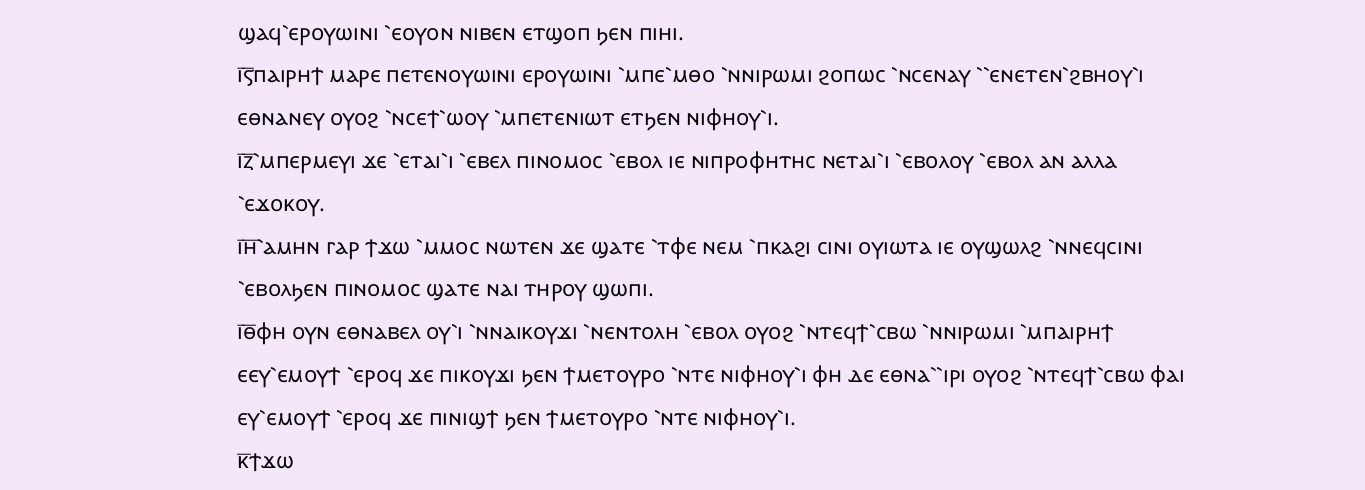ϣⲁϥ⳿ⲉⲣⲟⲩⲱⲓⲛⲓ ⳿ⲉⲟⲩⲟⲛ ⲛⲓⲃⲉⲛ ⲉⲧϣⲟⲡ ϧⲉⲛ ⲡⲓⲏⲓ.
ⲓ̅ⲋ̅ⲡⲁⲓⲣⲏϯ ⲙⲁⲣⲉ ⲡⲉⲧⲉⲛⲟⲩⲱⲓⲛⲓ ⲉⲣⲟⲩⲱⲓⲛⲓ ⳿ⲙⲡⲉ⳿ⲙⲑⲟ ⳿ⲛⲛⲓⲣⲱⲙⲓ ϩⲟⲡⲱⲥ ⳿ⲛⲥⲉⲛⲁⲩ ⳿⳿ⲉⲛⲉⲧⲉⲛ⳿ϩⲃⲏⲟⲩ⳿ⲓ ⲉⲑⲛⲁⲛⲉⲩ ⲟⲩⲟϩ ⳿ⲛⲥⲉϯ⳿ⲱⲟⲩ ⳿ⲙⲡⲉⲧⲉⲛⲓⲱⲧ ⲉⲧϧⲉⲛ ⲛⲓⲫⲏⲟⲩ⳿ⲓ.
ⲓ̅ⲍ̅⳿ⲙⲡⲉⲣⲙⲉⲩⲓ ϫⲉ ⳿ⲉⲧⲁⲓ⳿ⲓ ⳿ⲉⲃⲉⲗ ⲡⲓⲛⲟⲙⲟⲥ ⳿ⲉⲃⲟⲗ ⲓⲉ ⲛⲓⲡⲣⲟⲫⲏⲧⲏⲥ ⲛⲉⲧⲁⲓ⳿ⲓ ⳿ⲉⲃⲟⲗⲟⲩ ⳿ⲉⲃⲟⲗ ⲁⲛ ⲁⲗⲗⲁ ⳿ⲉϫⲟⲕⲟⲩ.
ⲓ̅ⲏ̅⳿ⲁⲙⲏⲛ ⲅⲁⲣ ϯϫⲱ ⳿ⲙⲙⲟⲥ ⲛⲱⲧⲉⲛ ϫⲉ ϣⲁⲧⲉ ⳿ⲧⲫⲉ ⲛⲉⲙ ⳿ⲡⲕⲁϩⲓ ⲥⲓⲛⲓ ⲟⲩⲓⲱⲧⲁ ⲓⲉ ⲟⲩϣⲱⲗϩ ⳿ⲛⲛⲉϥⲥⲓⲛⲓ ⳿ⲉⲃⲟⲗϧⲉⲛ ⲡⲓⲛⲟⲙⲟⲥ ϣⲁⲧⲉ ⲛⲁⲓ ⲧⲏⲣⲟⲩ ϣⲱⲡⲓ.
ⲓ̅ⲑ̅ⲫⲏ ⲟⲩⲛ ⲉⲑⲛⲁⲃⲉⲗ ⲟⲩ⳿ⲓ ⳿ⲛⲛⲁⲓⲕⲟⲩϫⲓ ⳿ⲛⲉⲛⲧⲟⲗⲏ ⳿ⲉⲃⲟⲗ ⲟⲩⲟϩ ⳿ⲛⲧⲉϥϯ⳿ⲥⲃⲱ ⳿ⲛⲛⲓⲣⲱⲙⲓ ⳿ⲙⲡⲁⲓⲣⲏϯ ⲉⲉⲩ⳿ⲉⲙⲟⲩϯ ⳿ⲉⲣⲟϥ ϫⲉ ⲡⲓⲕⲟⲩϫⲓ ϧⲉⲛ ϯⲙⲉⲧⲟⲩⲣⲟ ⳿ⲛⲧⲉ ⲛⲓⲫⲏⲟⲩ⳿ⲓ ⲫⲏ ⲇⲉ ⲉⲑⲛⲁ⳿⳿ⲓⲣⲓ ⲟⲩⲟϩ ⳿ⲛⲧⲉϥϯ⳿ⲥⲃⲱ ⲫⲁⲓ ⲉⲩ⳿ⲉⲙⲟⲩϯ ⳿ⲉⲣⲟϥ ϫⲉ ⲡⲓⲛⲓϣϯ ϧⲉⲛ ϯⲙⲉⲧⲟⲩⲣⲟ ⳿ⲛⲧⲉ ⲛⲓⲫⲏⲟⲩ⳿ⲓ.
ⲕ̅ϯϫⲱ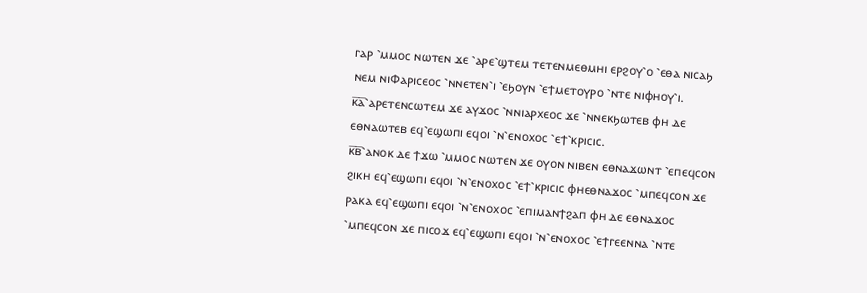ⲅⲁⲣ ⳿ⲙⲙⲟⲥ ⲛⲱⲧⲉⲛ ϫⲉ ⳿ⲁⲣⲉ⳿ϣⲧⲉⲙ ⲧⲉⲧⲉⲛⲙⲉⲑⲙⲏⲓ ⲉⲣϩⲟⲩ⳿ⲟ ⳿ⲉⲑⲁ ⲛⲓⲥⲁϧ ⲛⲉⲙ ⲛⲓⲪⲁⲣⲓⲥⲉⲟⲥ ⳿ⲛⲛⲉⲧⲉⲛ⳿ⲓ ⳿ⲉϧⲟⲩⲛ ⳿ⲉϯⲙⲉⲧⲟⲩⲣⲟ ⳿ⲛⲧⲉ ⲛⲓⲫⲏⲟⲩ⳿ⲓ.
ⲕ̅ⲁ̅⳿ⲁⲣⲉⲧⲉⲛⲥⲱⲧⲉⲙ ϫⲉ ⲁⲩϫⲟⲥ ⳿ⲛⲛⲓⲁⲣⲭⲉⲟⲥ ϫⲉ ⳿ⲛⲛⲉⲕϧⲱⲧⲉⲃ ⲫⲏ ⲇⲉ ⲉⲑⲛⲁⲱⲧⲉⲃ ⲉϥ⳿ⲉϣⲱⲡⲓ ⲉϥⲟⲓ ⳿ⲛ⳿ⲉⲛⲟⲭⲟⲥ ⳿ⲉϯ⳿ⲕⲣⲓⲥⲓⲥ.
ⲕ̅ⲃ̅⳿ⲁⲛⲟⲕ ⲇⲉ ϯϫⲱ ⳿ⲙⲙⲟⲥ ⲛⲱⲧⲉⲛ ϫⲉ ⲟⲩⲟⲛ ⲛⲓⲃⲉⲛ ⲉⲑⲛⲁϫⲱⲛⲧ ⳿ⲉⲡⲉϥⲥⲟⲛ ϩⲓⲕⲏ ⲉϥ⳿ⲉϣⲱⲡⲓ ⲉϥⲟⲓ ⳿ⲛ⳿ⲉⲛⲟⲭⲟⲥ ⳿ⲉϯ⳿ⲕⲣⲓⲥⲓⲥ ⲫⲏⲉⲑⲛⲁϫⲟⲥ ⳿ⲙⲡⲉϥⲥⲟⲛ ϫⲉ ⲣⲁⲕⲁ ⲉϥ⳿ⲉϣⲱⲡⲓ ⲉϥⲟⲓ ⳿ⲛ⳿ⲉⲛⲟⲭⲟⲥ ⳿ⲉⲡⲓⲙⲁⲛϯϩⲁⲡ ⲫⲏ ⲇⲉ ⲉⲑⲛⲁϫⲟⲥ ⳿ⲙⲡⲉϥⲥⲟⲛ ϫⲉ ⲡⲓⲥⲟϫ ⲉϥ⳿ⲉϣⲱⲡⲓ ⲉϥⲟⲓ ⳿ⲛ⳿ⲉⲛⲟⲭⲟⲥ ⳿ⲉϯⲅⲉⲉⲛⲛⲁ ⳿ⲛⲧⲉ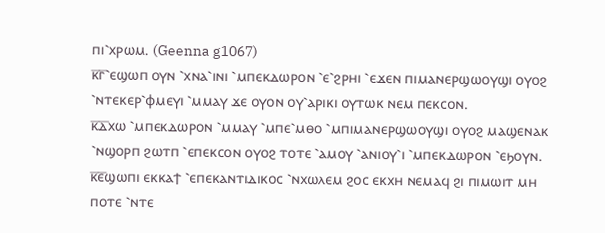ⲡⲓ⳿ⲭⲣⲱⲙ. (Geenna g1067)
ⲕ̅ⲅ̅⳿ⲉϣⲱⲡ ⲟⲩⲛ ⳿ⲭⲛⲁ⳿ⲓⲛⲓ ⳿ⲙⲡⲉⲕⲇⲱⲣⲟⲛ ⳿ⲉ⳿ϩⲣⲏⲓ ⳿ⲉϫⲉⲛ ⲡⲓⲙⲁⲛⲉⲣϣⲱⲟⲩϣⲓ ⲟⲩⲟϩ ⳿ⲛⲧⲉⲕⲉⲣ⳿ⲫⲙⲉⲩⲓ ⳿ⲙⲙⲁⲩ ϫⲉ ⲟⲩⲟⲛ ⲟⲩ⳿ⲁⲣⲓⲕⲓ ⲟⲩⲧⲱⲕ ⲛⲉⲙ ⲡⲉⲕⲥⲟⲛ.
ⲕ̅ⲇ̅ⲭⲱ ⳿ⲙⲡⲉⲕⲇⲱⲣⲟⲛ ⳿ⲙⲙⲁⲩ ⳿ⲙⲡⲉ⳿ⲙⲑⲟ ⳿ⲙⲡⲓⲙⲁⲛⲉⲣϣⲱⲟⲩϣⲓ ⲟⲩⲟϩ ⲙⲁϣⲉⲛⲁⲕ ⳿ⲛϣⲟⲣⲡ ϩⲱⲧⲡ ⳿ⲉⲡⲉⲕⲥⲟⲛ ⲟⲩⲟϩ ⲧⲟⲧⲉ ⳿ⲁⲙⲟⲩ ⳿ⲁⲛⲓⲟⲩ⳿ⲓ ⳿ⲙⲡⲉⲕⲇⲱⲣⲟⲛ ⳿ⲉϧⲟⲩⲛ.
ⲕ̅ⲉ̅ϣⲱⲡⲓ ⲉⲕⲕⲁϯ ⳿ⲉⲡⲉⲕⲁⲛⲧⲓⲇⲓⲕⲟⲥ ⳿ⲛⲭⲱⲗⲉⲙ ϩⲟⲥ ⲉⲕⲭⲏ ⲛⲉⲙⲁϥ ϩⲓ ⲡⲓⲙⲱⲓⲧ ⲙⲏ ⲡⲟⲧⲉ ⳿ⲛⲧⲉ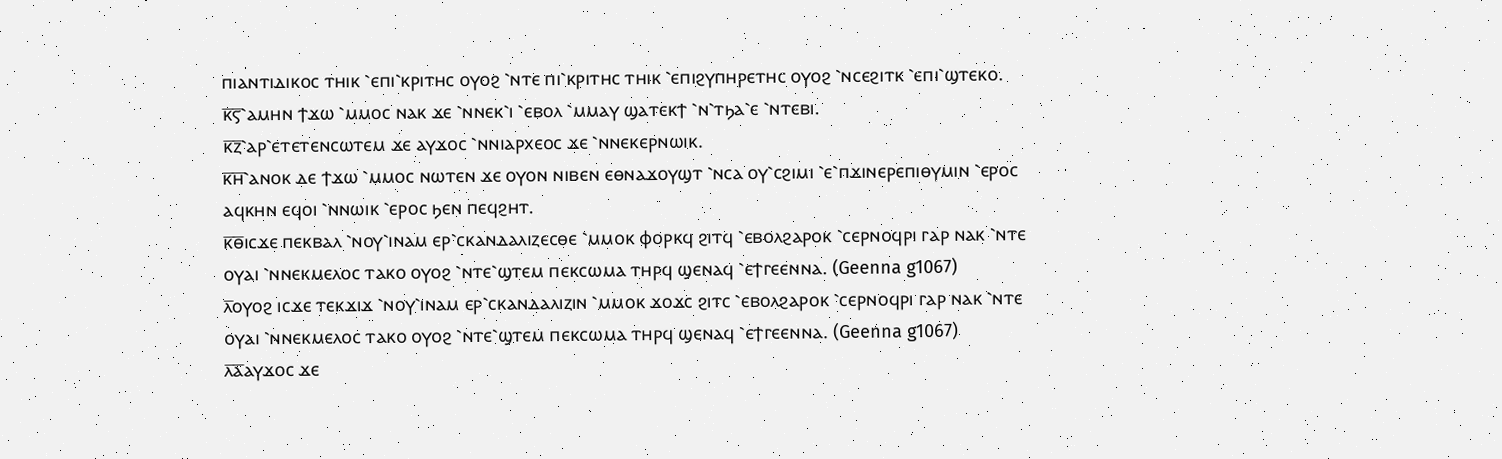ⲡⲓⲁⲛⲧⲓⲇⲓⲕⲟⲥ ⲧⲏⲓⲕ ⳿ⲉⲡⲓ⳿ⲕⲣⲓⲧⲏⲥ ⲟⲩⲟϩ ⳿ⲛⲧⲉ ⲡⲓ⳿ⲕⲣⲓⲧⲏⲥ ⲧⲏⲓⲕ ⳿ⲉⲡⲓϩⲩⲡⲏⲣⲉⲧⲏⲥ ⲟⲩⲟϩ ⳿ⲛⲥⲉϩⲓⲧⲕ ⳿ⲉⲡⲓ⳿ϣⲧⲉⲕⲟ.
ⲕ̅ⲋ̅⳿ⲁⲙⲏⲛ ϯϫⲱ ⳿ⲙⲙⲟⲥ ⲛⲁⲕ ϫⲉ ⳿ⲛⲛⲉⲕ⳿ⲓ ⳿ⲉⲃⲟⲗ ⳿ⲙⲙⲁⲩ ϣⲁⲧⲉⲕϯ ⳿ⲛ⳿ⲧϧⲁ⳿ⲉ ⳿ⲛⲧⲉⲃⲓ.
ⲕ̅ⲍ̅⳿ⲁⲣ⳿ⲉⲧⲉⲧⲉⲛⲥⲱⲧⲉⲙ ϫⲉ ⲁⲩϫⲟⲥ ⳿ⲛⲛⲓⲁⲣⲭⲉⲟⲥ ϫⲉ ⳿ⲛⲛⲉⲕⲉⲣⲛⲱⲓⲕ.
ⲕ̅ⲏ̅⳿ⲁⲛⲟⲕ ⲇⲉ ϯϫⲱ ⳿ⲙⲙⲟⲥ ⲛⲱⲧⲉⲛ ϫⲉ ⲟⲩⲟⲛ ⲛⲓⲃⲉⲛ ⲉⲑⲛⲁϫⲟⲩϣⲧ ⳿ⲛⲥⲁ ⲟⲩ⳿ⲥϩⲓⲙⲓ ⳿ⲉ⳿ⲡϫⲓⲛⲉⲣⲉⲡⲓⲑⲩⲙⲓⲛ ⳿ⲉⲣⲟⲥ ⲁϥⲕⲏⲛ ⲉϥⲟⲓ ⳿ⲛⲛⲱⲓⲕ ⳿ⲉⲣⲟⲥ ϧⲉⲛ ⲡⲉϥϩⲏⲧ.
ⲕ̅ⲑ̅ⲓⲥϫⲉ ⲡⲉⲕⲃⲁⲗ ⳿ⲛⲟⲩ⳿ⲓⲛⲁⲙ ⲉⲣ⳿ⲥⲕⲁⲛⲇⲁⲗⲓⲍⲉⲥⲑⲉ ⳿ⲙⲙⲟⲕ ⲫⲟⲣⲕϥ ϩⲓⲧϥ ⳿ⲉⲃⲟⲗϩⲁⲣⲟⲕ ⳿ⲥⲉⲣⲛⲟϥⲣⲓ ⲅⲁⲣ ⲛⲁⲕ ⳿ⲛⲧⲉ ⲟⲩⲁⲓ ⳿ⲛⲛⲉⲕⲙⲉⲗⲟⲥ ⲧⲁⲕⲟ ⲟⲩⲟϩ ⳿ⲛⲧⲉ⳿ϣⲧⲉⲙ ⲡⲉⲕⲥⲱⲙⲁ ⲧⲏⲣϥ ϣⲉⲛⲁϥ ⳿ⲉϯⲅⲉⲉⲛⲛⲁ. (Geenna g1067)
ⲗ̅ⲟⲩⲟϩ ⲓⲥϫⲉ ⲧⲉⲕϫⲓϫ ⳿ⲛⲟⲩ⳿ⲓⲛⲁⲙ ⲉⲣ⳿ⲥⲕⲁⲛⲇⲁⲗⲓⲍⲓⲛ ⳿ⲙⲙⲟⲕ ϫⲟϫⲥ ϩⲓⲧⲥ ⳿ⲉⲃⲟⲗϩⲁⲣⲟⲕ ⳿ⲥⲉⲣⲛⲟϥⲣⲓ ⲅⲁⲣ ⲛⲁⲕ ⳿ⲛⲧⲉ ⲟⲩⲁⲓ ⳿ⲛⲛⲉⲕⲙⲉⲗⲟⲥ ⲧⲁⲕⲟ ⲟⲩⲟϩ ⳿ⲛⲧⲉ⳿ϣⲧⲉⲙ ⲡⲉⲕⲥⲱⲙⲁ ⲧⲏⲣϥ ϣⲉⲛⲁϥ ⳿ⲉϯⲅⲉⲉⲛⲛⲁ. (Geenna g1067)
ⲗ̅ⲁ̅ⲁⲩϫⲟⲥ ϫⲉ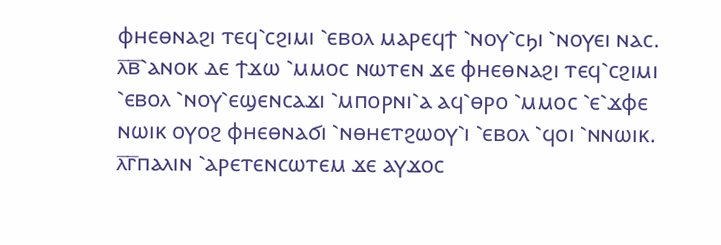ⲫⲏⲉⲑⲛⲁϩⲓ ⲧⲉϥ⳿ⲥϩⲓⲙⲓ ⳿ⲉⲃⲟⲗ ⲙⲁⲣⲉϥϯ ⳿ⲛⲟⲩ⳿ⲥϧⲓ ⳿ⲛⲟⲩⲉⲓ ⲛⲁⲥ.
ⲗ̅ⲃ̅⳿ⲁⲛⲟⲕ ⲇⲉ ϯϫⲱ ⳿ⲙⲙⲟⲥ ⲛⲱⲧⲉⲛ ϫⲉ ⲫⲏⲉⲑⲛⲁϩⲓ ⲧⲉϥ⳿ⲥϩⲓⲙⲓ ⳿ⲉⲃⲟⲗ ⳿ⲛⲟⲩ⳿ⲉϣⲉⲛⲥⲁϫⲓ ⳿ⲙⲡⲟⲣⲛⲓ⳿ⲁ ⲁϥ⳿ⲑⲣⲟ ⳿ⲙⲙⲟⲥ ⳿ⲉ⳿ϫⲫⲉ ⲛⲱⲓⲕ ⲟⲩⲟϩ ⲫⲏⲉⲑⲛⲁϭⲓ ⳿ⲛⲑⲏⲉⲧϩⲱⲟⲩ⳿ⲓ ⳿ⲉⲃⲟⲗ ⳿ϥⲟⲓ ⳿ⲛⲛⲱⲓⲕ.
ⲗ̅ⲅ̅ⲡⲁⲗⲓⲛ ⳿ⲁⲣⲉⲧⲉⲛⲥⲱⲧⲉⲙ ϫⲉ ⲁⲩϫⲟⲥ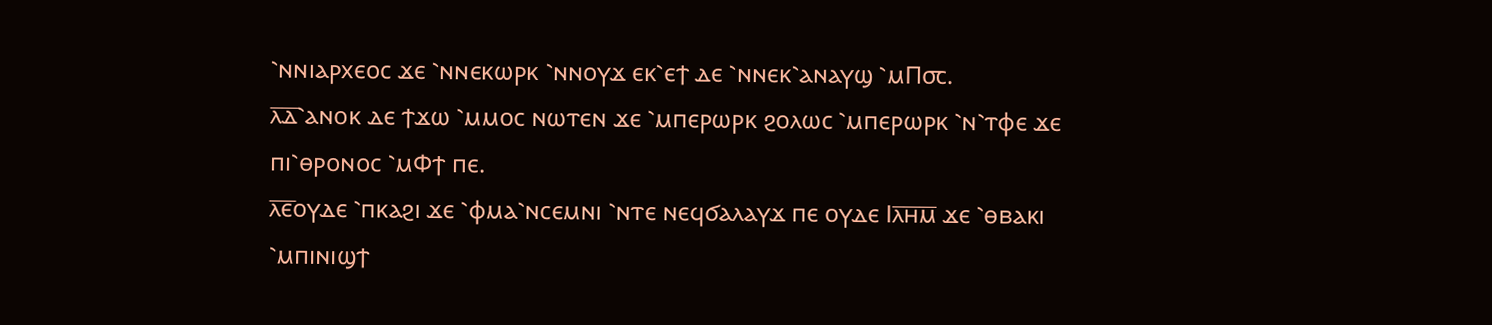⳿ⲛⲛⲓⲁⲣⲭⲉⲟⲥ ϫⲉ ⳿ⲛⲛⲉⲕⲱⲣⲕ ⳿ⲛⲛⲟⲩϫ ⲉⲕ⳿ⲉϯ ⲇⲉ ⳿ⲛⲛⲉⲕ⳿ⲁⲛⲁⲩϣ ⳿ⲙⲠ⳪.
ⲗ̅ⲇ̅⳿ⲁⲛⲟⲕ ⲇⲉ ϯϫⲱ ⳿ⲙⲙⲟⲥ ⲛⲱⲧⲉⲛ ϫⲉ ⳿ⲙⲡⲉⲣⲱⲣⲕ ϩⲟⲗⲱⲥ ⳿ⲙⲡⲉⲣⲱⲣⲕ ⳿ⲛ⳿ⲧⲫⲉ ϫⲉ ⲡⲓ⳿ⲑⲣⲟⲛⲟⲥ ⳿ⲙⲪϯ ⲡⲉ.
ⲗ̅ⲉ̅ⲟⲩⲇⲉ ⳿ⲡⲕⲁϩⲓ ϫⲉ ⳿ⲫⲙⲁ⳿ⲛⲥⲉⲙⲛⲓ ⳿ⲛⲧⲉ ⲛⲉϥϭⲁⲗⲁⲩϫ ⲡⲉ ⲟⲩⲇⲉ Ⲓⲗ̅ⲏ̅ⲙ̅ ϫⲉ ⳿ⲑⲃⲁⲕⲓ ⳿ⲙⲡⲓⲛⲓϣϯ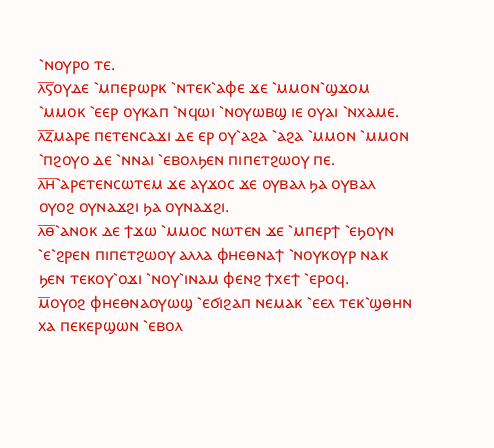⳿ⲛⲟⲩⲣⲟ ⲧⲉ.
ⲗ̅ⲋ̅ⲟⲩⲇⲉ ⳿ⲙⲡⲉⲣⲱⲣⲕ ⳿ⲛⲧⲉⲕ⳿ⲁⲫⲉ ϫⲉ ⳿ⲙⲙⲟⲛ⳿ϣϫⲟⲙ ⳿ⲙⲙⲟⲕ ⳿ⲉⲉⲣ ⲟⲩⲕⲁⲡ ⳿ⲛϥⲱⲓ ⳿ⲛⲟⲩⲱⲃϣ ⲓⲉ ⲟⲩⲁⲓ ⳿ⲛⲭⲁⲙⲉ.
ⲗ̅ⲍ̅ⲙⲁⲣⲉ ⲡⲉⲧⲉⲛⲥⲁϫⲓ ⲇⲉ ⲉⲣ ⲟⲩ⳿ⲁϩⲁ ⳿ⲁϩⲁ ⳿ⲙⲙⲟⲛ ⳿ⲙⲙⲟⲛ ⳿ⲡϩⲟⲩⲟ ⲇⲉ ⳿ⲛⲛⲁⲓ ⳿ⲉⲃⲟⲗϧⲉⲛ ⲡⲓⲡⲉⲧϩⲱⲟⲩ ⲡⲉ.
ⲗ̅ⲏ̅⳿ⲁⲣⲉⲧⲉⲛⲥⲱⲧⲉⲙ ϫⲉ ⲁⲩϫⲟⲥ ϫⲉ ⲟⲩⲃⲁⲗ ϧⲁ ⲟⲩⲃⲁⲗ ⲟⲩⲟϩ ⲟⲩⲛⲁϫϩⲓ ϧⲁ ⲟⲩⲛⲁϫϩⲓ.
ⲗ̅ⲑ̅⳿ⲁⲛⲟⲕ ⲇⲉ ϯϫⲱ ⳿ⲙⲙⲟⲥ ⲛⲱⲧⲉⲛ ϫⲉ ⳿ⲙⲡⲉⲣϯ ⳿ⲉϧⲟⲩⲛ ⳿ⲉ⳿ϩⲣⲉⲛ ⲡⲓⲡⲉⲧϩⲱⲟⲩ ⲁⲗⲗⲁ ⲫⲏⲉⲑⲛⲁϯ ⳿ⲛⲟⲩⲕⲟⲩⲣ ⲛⲁⲕ ϧⲉⲛ ⲧⲉⲕⲟⲩ⳿ⲟϫⲓ ⳿ⲛⲟⲩ⳿ⲓⲛⲁⲙ ⲫⲉⲛϩ ϯⲭⲉϯ ⳿ⲉⲣⲟϥ.
ⲙ̅ⲟⲩⲟϩ ⲫⲏⲉⲑⲛⲁⲟⲩⲱϣ ⳿ⲉϭⲓϩⲁⲡ ⲛⲉⲙⲁⲕ ⳿ⲉⲉⲗ ⲧⲉⲕ⳿ϣⲑⲏⲛ ⲭⲁ ⲡⲉⲕⲉⲣϣⲱⲛ ⳿ⲉⲃⲟⲗ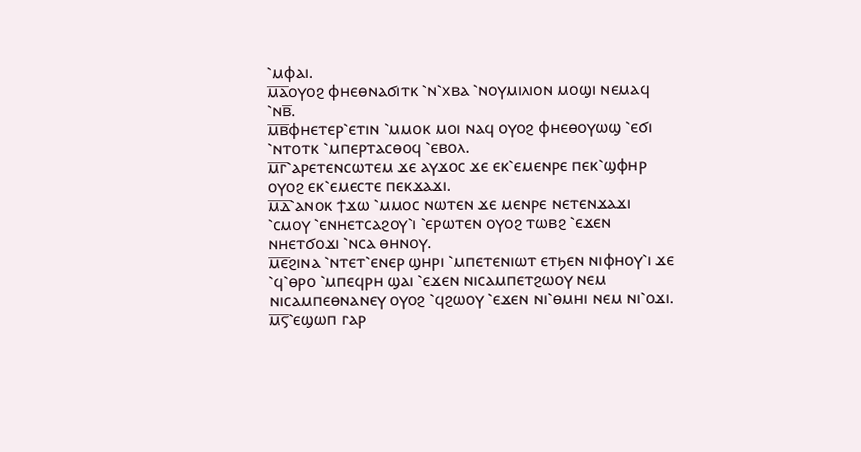⳿ⲙⲫⲁⲓ.
ⲙ̅ⲁ̅ⲟⲩⲟϩ ⲫⲏⲉⲑⲛⲁϭⲓⲧⲕ ⳿ⲛ⳿ⲭⲃⲁ ⳿ⲛⲟⲩⲙⲓⲗⲓⲟⲛ ⲙⲟϣⲓ ⲛⲉⲙⲁϥ ⳿ⲛⲃ̅.
ⲙ̅ⲃ̅ⲫⲏⲉⲧⲉⲣ⳿ⲉⲧⲓⲛ ⳿ⲙⲙⲟⲕ ⲙⲟⲓ ⲛⲁϥ ⲟⲩⲟϩ ⲫⲏⲉⲑⲟⲩⲱϣ ⳿ⲉϭⲓ ⳿ⲛⲧⲟⲧⲕ ⳿ⲙⲡⲉⲣⲧⲁⲥⲑⲟϥ ⳿ⲉⲃⲟⲗ.
ⲙ̅ⲅ̅⳿ⲁⲣⲉⲧⲉⲛⲥⲱⲧⲉⲙ ϫⲉ ⲁⲩϫⲟⲥ ϫⲉ ⲉⲕ⳿ⲉⲙⲉⲛⲣⲉ ⲡⲉⲕ⳿ϣⲫⲏⲣ ⲟⲩⲟϩ ⲉⲕ⳿ⲉⲙⲉⲥⲧⲉ ⲡⲉⲕϫⲁϫⲓ.
ⲙ̅ⲇ̅⳿ⲁⲛⲟⲕ ϯϫⲱ ⳿ⲙⲙⲟⲥ ⲛⲱⲧⲉⲛ ϫⲉ ⲙⲉⲛⲣⲉ ⲛⲉⲧⲉⲛϫⲁϫⲓ ⳿ⲥⲙⲟⲩ ⳿ⲉⲛⲏⲉⲧⲥⲁϩⲟⲩ⳿ⲓ ⳿ⲉⲣⲱⲧⲉⲛ ⲟⲩⲟϩ ⲧⲱⲃϩ ⳿ⲉϫⲉⲛ ⲛⲏⲉⲧϭⲟϫⲓ ⳿ⲛⲥⲁ ⲑⲏⲛⲟⲩ.
ⲙ̅ⲉ̅ϩⲓⲛⲁ ⳿ⲛⲧⲉⲧ⳿ⲉⲛⲉⲣ ϣⲏⲣⲓ ⳿ⲙⲡⲉⲧⲉⲛⲓⲱⲧ ⲉⲧϧⲉⲛ ⲛⲓⲫⲏⲟⲩ⳿ⲓ ϫⲉ ⳿ϥ⳿ⲑⲣⲟ ⳿ⲙⲡⲉϥⲣⲏ ϣⲁⲓ ⳿ⲉϫⲉⲛ ⲛⲓⲥⲁⲙⲡⲉⲧϩⲱⲟⲩ ⲛⲉⲙ ⲛⲓⲥⲁⲙⲡⲉⲑⲛⲁⲛⲉⲩ ⲟⲩⲟϩ ⳿ϥϩⲱⲟⲩ ⳿ⲉϫⲉⲛ ⲛⲓ⳿ⲑⲙⲏⲓ ⲛⲉⲙ ⲛⲓ⳿ⲟϫⲓ.
ⲙ̅ⲋ̅⳿ⲉϣⲱⲡ ⲅⲁⲣ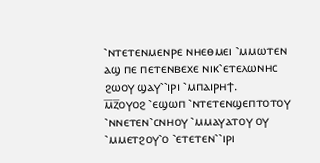⳿ⲛⲧⲉⲧⲉⲛⲙⲉⲛⲣⲉ ⲛⲏⲉⲑⲙⲉⲓ ⳿ⲙⲙⲱⲧⲉⲛ ⲁϣ ⲡⲉ ⲡⲉⲧⲉⲛⲃⲉⲭⲉ ⲛⲓⲕ⳿ⲉⲧⲉⲗⲱⲛⲏⲥ ϩⲱⲟⲩ ϣⲁⲩ⳿⳿ⲓⲣⲓ ⳿ⲙⲡⲁⲓⲣⲏϯ.
ⲙ̅ⲍ̅ⲟⲩⲟϩ ⳿ⲉϣⲱⲡ ⳿ⲛⲧⲉⲧⲉⲛϣⲉⲡⲧⲟⲧⲟⲩ ⳿ⲛⲛⲉⲧⲉⲛ⳿ⲥⲛⲏⲟⲩ ⳿ⲙⲙⲁⲩⲁⲧⲟⲩ ⲟⲩ ⳿ⲙⲙⲉⲧϩⲟⲩ⳿ⲟ ⳿ⲉⲧⲉⲧⲉⲛ⳿⳿ⲓⲣⲓ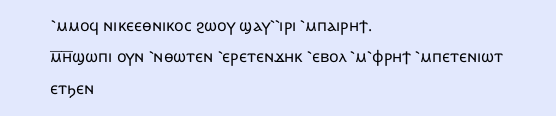⳿ⲙⲙⲟϥ ⲛⲓⲕⲉⲉⲑⲛⲓⲕⲟⲥ ϩⲱⲟⲩ ϣⲁⲩ⳿⳿ⲓⲣⲓ ⳿ⲙⲡⲁⲓⲣⲏϯ.
ⲙ̅ⲏ̅ϣⲱⲡⲓ ⲟⲩⲛ ⳿ⲛⲑⲱⲧⲉⲛ ⳿ⲉⲣⲉⲧⲉⲛϫⲏⲕ ⳿ⲉⲃⲟⲗ ⳿ⲙ⳿ⲫⲣⲏϯ ⳿ⲙⲡⲉⲧⲉⲛⲓⲱⲧ ⲉⲧϧⲉⲛ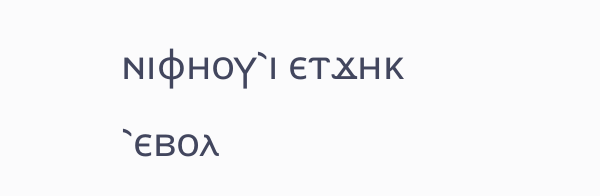ⲛⲓⲫⲏⲟⲩ⳿ⲓ ⲉⲧϫⲏⲕ ⳿ⲉⲃⲟⲗ